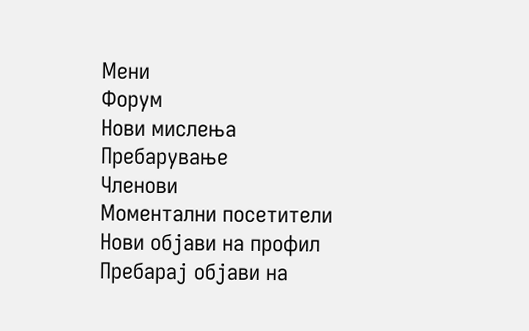Мени
Форум
Нови мислења
Пребарување
Членови
Моментални посетители
Нови објави на профил
Пребарај објави на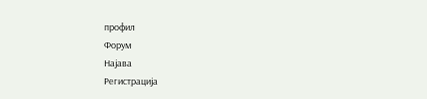профил
Форум
Најава
Регистрација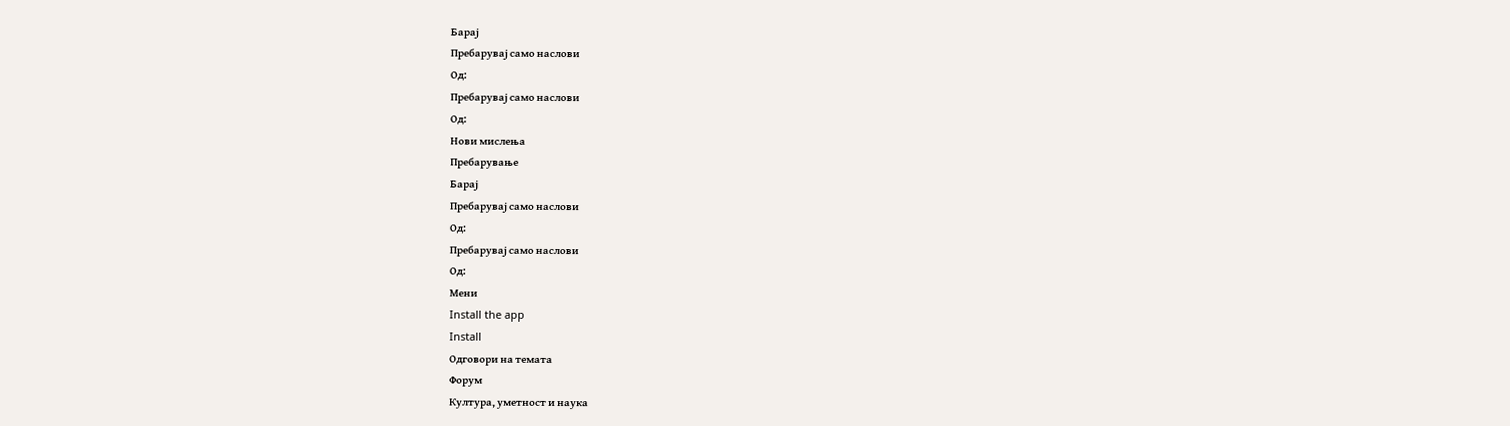Барај
Пребарувај само наслови
Од:
Пребарувај само наслови
Од:
Нови мислења
Пребарување
Барај
Пребарувај само наслови
Од:
Пребарувај само наслови
Од:
Мени
Install the app
Install
Одговори на темата
Форум
Култура, уметност и наука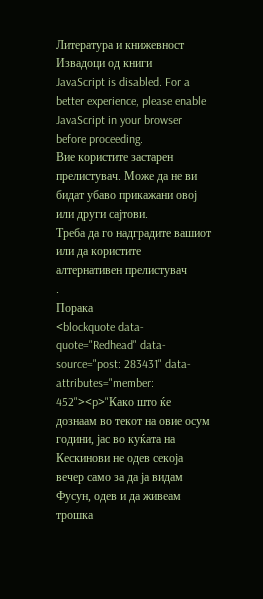Литература и книжевност
Извадоци од книги
JavaScript is disabled. For a better experience, please enable JavaScript in your browser before proceeding.
Вие користите застарен прелистувач. Може да не ви бидат убаво прикажани овој или други сајтови.
Треба да го надградите вашиот или да користите
алтернативен прелистувач
.
Порака
<blockquote data-quote="Redhead" data-source="post: 283431" data-attributes="member: 452"><p>"Како што ќе дознаам во текот на овие осум години, јас во куќата на Кескинови не одев секоја вечер само за да ја видам Фусун, одев и да живеам трошка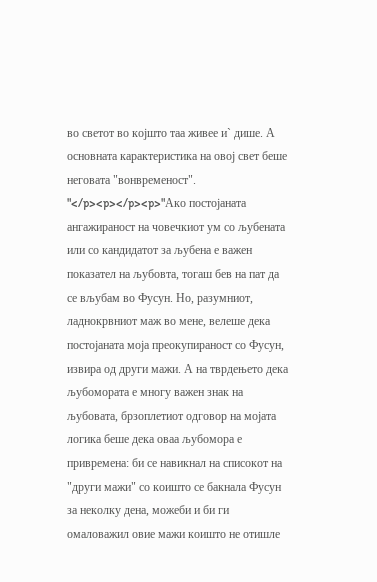во светот во којшто таа живее и` дише. А основната карактеристика на овој свет беше неговата "вонвременост". "</p><p></p><p>"Ако постојаната ангажираност на човечкиот ум со љубената или со кандидатот за љубена е важен показател на љубовта, тогаш бев на пат да се вљубам во Фусун. Но, разумниот, ладнокрвниот маж во мене, велеше дека постојаната моја преокупираност со Фусун, извира од други мажи. А на тврдењето дека љубомората е многу важен знак на љубовата, брзоплетиот одговор на мојата логика беше дека оваа љубомора е привремена: би се навикнал на списокот на "други мажи" со коишто се бакнала Фусун за неколку дена, можеби и би ги омаловажил овие мажи коишто не отишле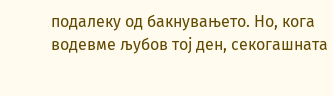подалеку од бакнувањето. Но, кога водевме љубов тој ден, секогашната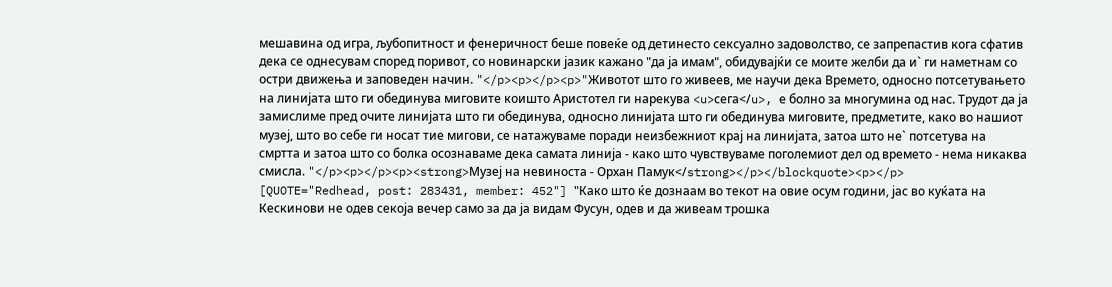мешавина од игра, љубопитност и фенеричност беше повеќе од детинесто сексуално задоволство, се запрепастив кога сфатив дека се однесувам според поривот, со новинарски јазик кажано "да ја имам", обидувајќи се моите желби да и` ги наметнам со остри движења и заповеден начин. "</p><p></p><p>"Животот што го живеев, ме научи дека Времето, односно потсетувањето на линијата што ги обединува миговите коишто Аристотел ги нарекува <u>сега</u>, е болно за многумина од нас. Трудот да ја замислиме пред очите линијата што ги обединува, односно линијата што ги обединува миговите, предметите, како во нашиот музеј, што во себе ги носат тие мигови, се натажуваме поради неизбежниот крај на линијата, затоа што нe` потсетува на смртта и затоа што со болка осознаваме дека самата линија - како што чувствуваме поголемиот дел од времето - нема никаква смисла. "</p><p></p><p><strong>Музеј на невиноста - Орхан Памук</strong></p></blockquote><p></p>
[QUOTE="Redhead, post: 283431, member: 452"] "Како што ќе дознаам во текот на овие осум години, јас во куќата на Кескинови не одев секоја вечер само за да ја видам Фусун, одев и да живеам трошка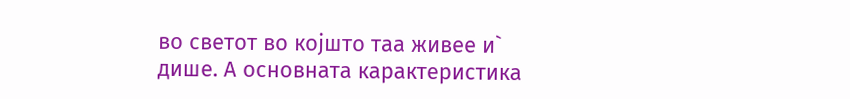во светот во којшто таа живее и` дише. А основната карактеристика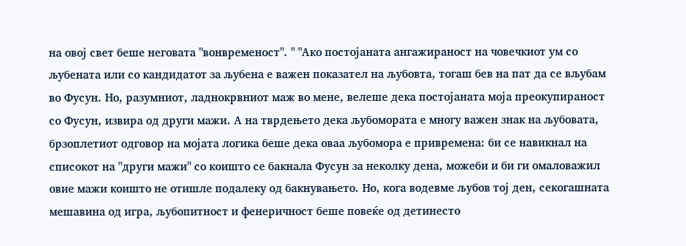на овој свет беше неговата "вонвременост". " "Ако постојаната ангажираност на човечкиот ум со љубената или со кандидатот за љубена е важен показател на љубовта, тогаш бев на пат да се вљубам во Фусун. Но, разумниот, ладнокрвниот маж во мене, велеше дека постојаната моја преокупираност со Фусун, извира од други мажи. А на тврдењето дека љубомората е многу важен знак на љубовата, брзоплетиот одговор на мојата логика беше дека оваа љубомора е привремена: би се навикнал на списокот на "други мажи" со коишто се бакнала Фусун за неколку дена, можеби и би ги омаловажил овие мажи коишто не отишле подалеку од бакнувањето. Но, кога водевме љубов тој ден, секогашната мешавина од игра, љубопитност и фенеричност беше повеќе од детинесто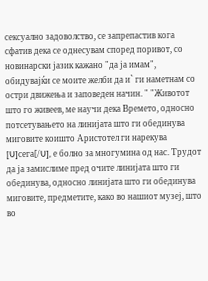сексуално задоволство, се запрепастив кога сфатив дека се однесувам според поривот, со новинарски јазик кажано "да ја имам", обидувајќи се моите желби да и` ги наметнам со остри движења и заповеден начин. " "Животот што го живеев, ме научи дека Времето, односно потсетувањето на линијата што ги обединува миговите коишто Аристотел ги нарекува [U]сега[/U], е болно за многумина од нас. Трудот да ја замислиме пред очите линијата што ги обединува, односно линијата што ги обединува миговите, предметите, како во нашиот музеј, што во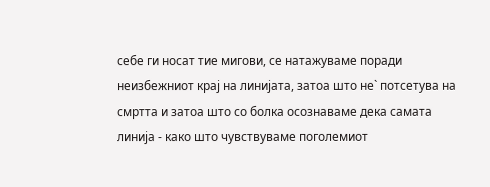себе ги носат тие мигови, се натажуваме поради неизбежниот крај на линијата, затоа што нe` потсетува на смртта и затоа што со болка осознаваме дека самата линија - како што чувствуваме поголемиот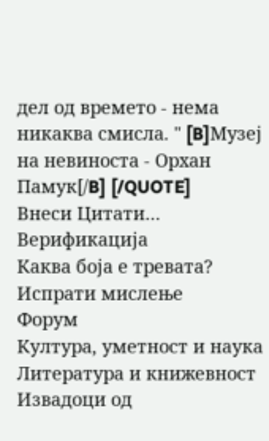дел од времето - нема никаква смисла. " [B]Музеј на невиноста - Орхан Памук[/B] [/QUOTE]
Внеси Цитати…
Верификација
Каква боја е тревата?
Испрати мислење
Форум
Култура, уметност и наука
Литература и книжевност
Извадоци од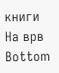книги
На врв
Bottom